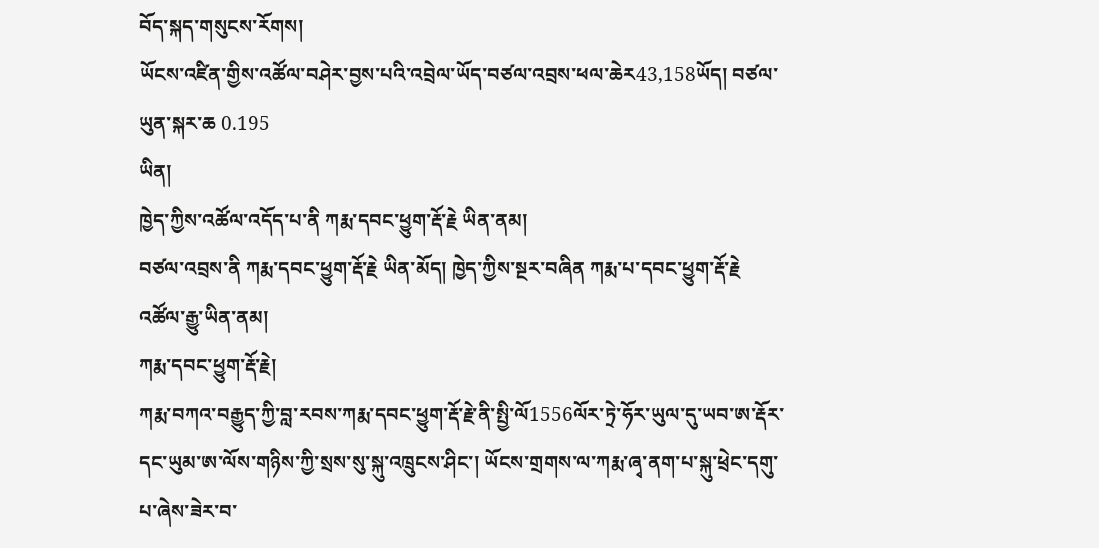བོད་སྐད་གསུངས་རོགས།
ཡོངས་འཛིན་གྱིས་འཚོལ་བཤེར་བྱས་པའི་འབྲེལ་ཡོད་བཙལ་འབྲས་ཕལ་ཆེར43,158ཡོད། བཙལ་ཡུན་སྐར་ཆ 0.195
ཡིན།
ཁྱེད་ཀྱིས་འཚོལ་འདོད་པ་ནི ཀརྨ་དབང་ཕྱུག་རྡོ་རྗེ ཡིན་ནམ།
བཙལ་འབྲས་ནི ཀརྨ་དབང་ཕྱུག་རྡོ་རྗེ ཡིན་མོད། ཁྱེད་ཀྱིས་སྔར་བཞིན ཀརྨ་པ་དབང་ཕྱུག་རྡོ་རྗེ འཚོལ་རྒྱུ་ཡིན་ནམ།
ཀརྨ་དབང་ཕྱུག་རྡོ་རྗེ།
ཀརྨ་བཀའ་བརྒྱུད་ཀྱི་བླ་རབས་ཀརྨ་དབང་ཕྱུག་རྡོ་རྗེ་ནི་སྤྱི་ལོ1556ལོར་ཏྲེ་ཧོར་ཡུལ་དུ་ཡབ་ཨ་རྡོར་དང་ཡུམ་ཨ་ལོས་གཉིས་ཀྱི་སྲས་སུ་སྐུ་འཁྲུངས་ཤིང་། ཡོངས་གྲགས་ལ་ཀརྨ་ཞྭ་ནག་པ་སྐུ་ཕྲེང་དགུ་པ་ཞེས་ཟེར་བ་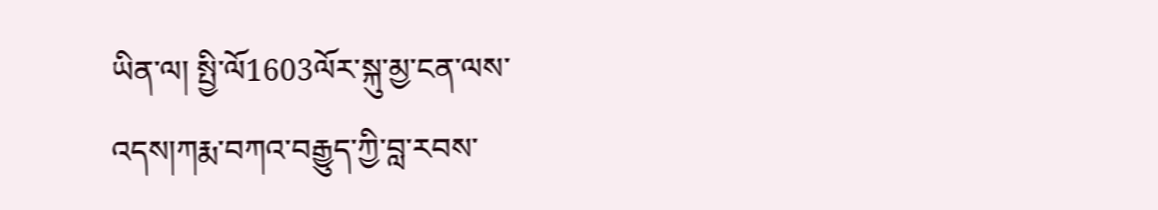ཡིན་ལ། སྤྱི་ལོ1603ལོར་སྐུ་མྱ་ངན་ལས་འདས།ཀརྨ་བཀའ་བརྒྱུད་ཀྱི་བླ་རབས་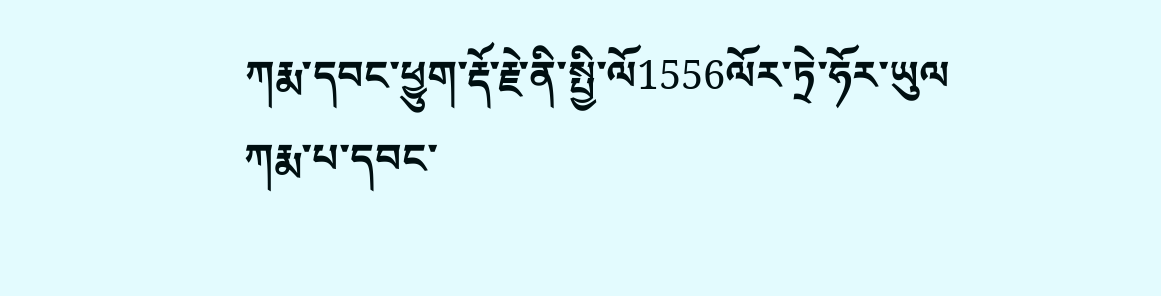ཀརྨ་དབང་ཕྱུག་རྡོ་རྗེ་ནི་སྤྱི་ལོ1556ལོར་ཏྲེ་ཧོར་ཡུལ
ཀརྨ་པ་དབང་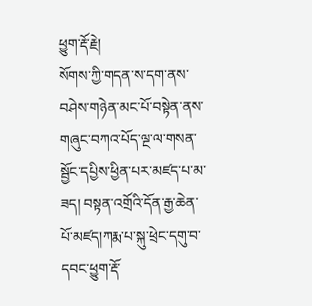ཕྱུག་རྡོ་རྗེ།
སོགས་ཀྱི་གདན་ས་དག་ནས་བཤེས་གཉེན་མང་པོ་བསྟེན་ནས་གཞུང་བཀའ་པོད་ལྔ་ལ་གསན་སྦྱོང་དཔྱིས་ཕྱིན་པར་མཛད་པ་མ་ཟད། བསྟན་འགྲོའི་དོན་རྒྱ་ཆེན་པོ་མཛད།ཀརྨ་པ་སྐུ་ཕྲེང་དགུ་བ་དབང་ཕྱུག་རྡོ་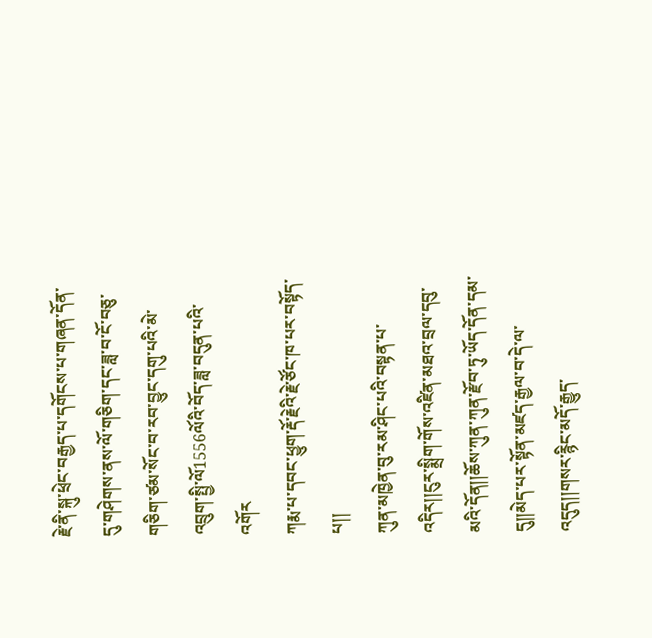རྗེ་ནི་སྐུ་ཕྲེང་བརྒྱད་པ་དགོངས་པ་གཞན་དོན་དུ་གཤེགས་ནས་ལོ་གཅིག་དང་ཟླ་བ་ངོ་བཅུ་གཅིག་ཙམ་སོང་བ་རབ་བྱུང་དགུ་པའི་མེ་འབྲུག་སྤྱི་ལོ1556ལོའི་བོད་ཟླ་བདུན་པའི་འགོར
ཀརྨ་པ་དབང་ཕྱུག་རྡོ་རྗེའི་རྗེ་ཙོང་ཁ་པར་བསྟོད་པ།།
ཀུན་མཁྱེན་བུ་རམ་ཤིང་པའི་བསྟན་པ་འདིར།།ངུར་སྨྲིག་གོས་འཛིན་མཐའ་བྲལ་དབུ་མའི་དོན།།ཆོས་ཀུན་ཀུན་རྫོབ་ཏུ་ཡོད་དོན་དམ་དུ།།མེད་པར་སྟོན་མཛད་རྒྱལ་བ་དེ་ལ་འདུད།།གསར་རྙིང་མདོ་རྒྱུད་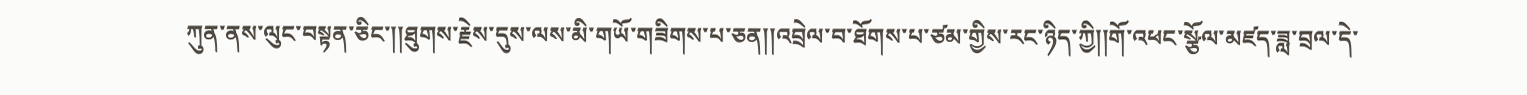ཀུན་ནས་ལུང་བསྟན་ཅིང་།།ཐུགས་རྗེས་དུས་ལས་མི་གཡོ་གཟིགས་པ་ཅན།།འབྲེལ་བ་ཐོགས་པ་ཙམ་གྱིས་རང་ཉིད་ཀྱི།།གོ་འཕང་སྩོལ་མཛད་ཟླ་བྲལ་དེ་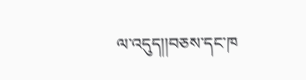ལ་འདུད།།བཅས་དང་ཁ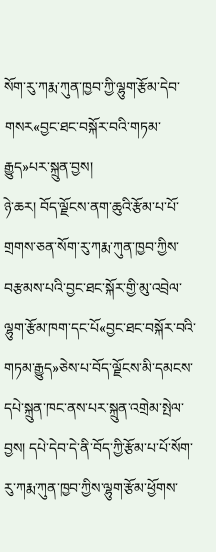སོག་རུ་ཀརྨ་ཀུན་ཁྱབ་ཀྱི་ལྷུག་རྩོམ་དེབ་གསར«བྱང་ཐང་བསྐོར་བའི་གཏམ་རྒྱུད»པར་སྐྲུན་བྱས།
ཉེ་ཆར། བོད་ལྗོངས་ནག་ཆུའི་རྩོམ་པ་པོ་གྲགས་ཅན་སོག་རུ་ཀརྨ་ཀུན་ཁྱབ་ཀྱིས་བརྩམས་པའི་བྱང་ཐང་སྐོར་གྱི་མུ་འབྲེལ་ལྷུག་རྩོམ་ཁག་དང་པོ«བྱང་ཐང་བསྐོར་བའི་གཏམ་རྒྱུད»ཅེས་པ་བོད་ལྗོངས་མི་དམངས་དཔེ་སྐྲུན་ཁང་ནས་པར་སྐྲུན་འགྲེམ་སྤེལ་བྱས། དཔེ་དེབ་དེ་ནི་བོད་ཀྱི་རྩོམ་པ་པོ་སོག་རུ་ཀརྨ་ཀུན་ཁྱབ་ཀྱིས་ལྷུག་རྩོམ་ཕྱོགས་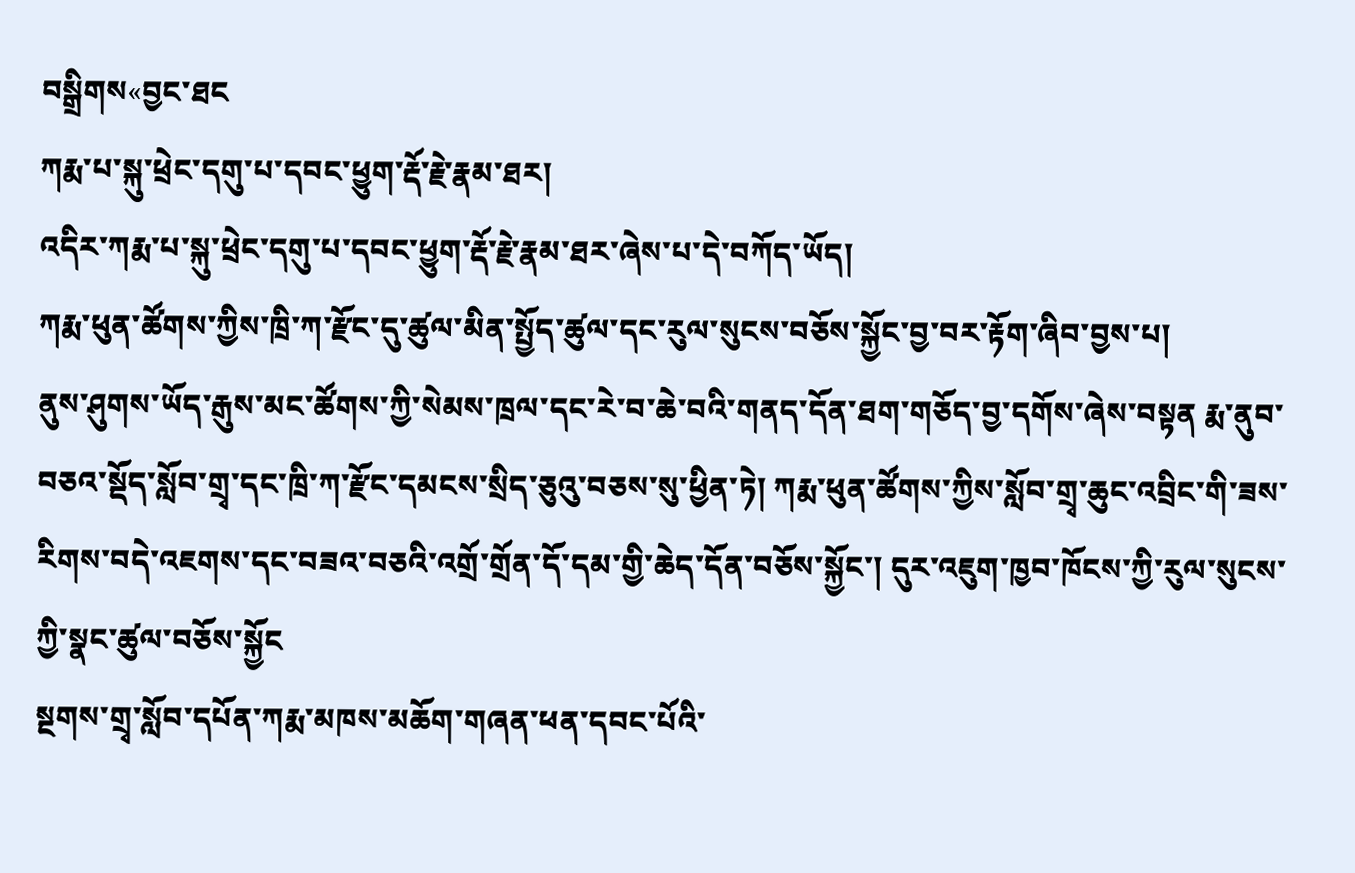བསྒྲིགས«བྱང་ཐང
ཀརྨ་པ་སྐུ་ཕྲེང་དགུ་པ་དབང་ཕྱུག་རྡོ་རྗེ་རྣམ་ཐར།
འདིར་ཀརྨ་པ་སྐུ་ཕྲེང་དགུ་པ་དབང་ཕྱུག་རྡོ་རྗེ་རྣམ་ཐར་ཞེས་པ་དེ་བཀོད་ཡོད།
ཀརྨ་ཕུན་ཚོགས་ཀྱིས་ཁྲི་ཀ་རྫོང་དུ་ཚུལ་མིན་སྤྱོད་ཚུལ་དང་རུལ་སུངས་བཅོས་སྐྱོང་བྱ་བར་རྟོག་ཞིབ་བྱས་པ།
ནུས་ཤུགས་ཡོད་རྒུས་མང་ཚོགས་ཀྱི་སེམས་ཁྲལ་དང་རེ་བ་ཆེ་བའི་གནད་དོན་ཐག་གཅོད་བྱ་དགོས་ཞེས་བསྟན རྨ་ནུབ་བཅའ་སྡོད་སློབ་གྲྭ་དང་ཁྲི་ཀ་རྫོང་དམངས་སྲིད་ཅུའུ་བཅས་སུ་ཕྱིན་ཏེ། ཀརྨ་ཕུན་ཚོགས་ཀྱིས་སློབ་གྲྭ་ཆུང་འབྲིང་གི་ཟས་རིགས་བདེ་འཇགས་དང་བཟའ་བཅའི་འགྲོ་གྲོན་དོ་དམ་གྱི་ཆེད་དོན་བཅོས་སྐྱོང་། དུར་འཇུག་ཁྱབ་ཁོངས་ཀྱི་རུལ་སུངས་ཀྱི་སྣང་ཚུལ་བཅོས་སྐྱོང
སྔགས་གྲྭ་སློབ་དཔོན་ཀརྨ་མཁས་མཆོག་གཞན་ཕན་དབང་པོའི་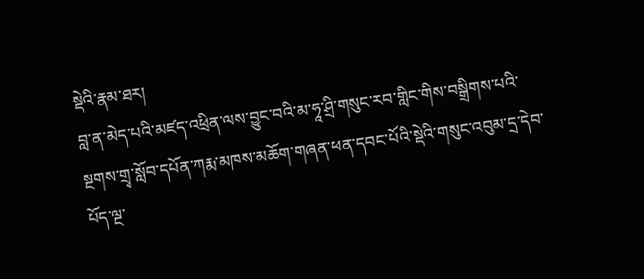སྡེའི་རྣམ་ཐར།
བླ་ན་མེད་པའི་མཛད་འཕྲིན་ལས་བྱུང་བའི་མ་ཧཱ་ཤྲི་གསུང་རབ་གླིང་གིས་བསྒྲིགས་པའི་སྔགས་གྲྭ་སློབ་དཔོན་ཀརྨ་མཁས་མཆོག་གཞན་ཕན་དབང་པོའི་སྡེའི་གསུང་འབུམ་དྲ་དེབ་པོད་ལྔ་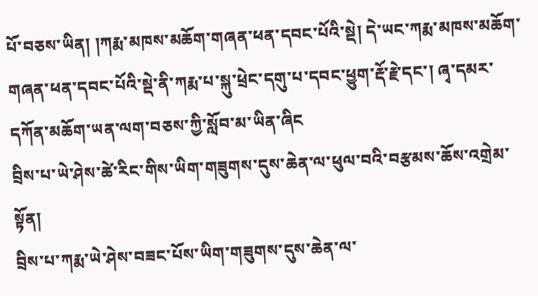པོ་བཅས་ཡིན། །ཀརྨ་མཁས་མཆོག་གཞན་ཕན་དབང་པོའི་སྡེ། དེ་ཡང་ཀརྨ་མཁས་མཆོག་གཞན་ཕན་དབང་པོའི་སྡེ་ནི་ཀརྨ་པ་སྐུ་ཕྲེང་དགུ་པ་དབང་ཕྱུག་རྡོ་རྗེ་དང་། ཞྭ་དམར་དཀོན་མཆོག་ཡན་ལག་བཅས་ཀྱི་སློབ་མ་ཡིན་ཞིང
བྲིས་པ་ཡེ་ཤེས་ཚེ་རིང་གིས་ཡིག་གཟུགས་དུས་ཆེན་ལ་ཕུལ་བའི་བརྩམས་ཆོས་འགྲེམ་སྟོན།
བྲིས་པ་ཀརྨ་ཡེ་ཤེས་བཟང་པོས་ཡིག་གཟུགས་དུས་ཆེན་ལ་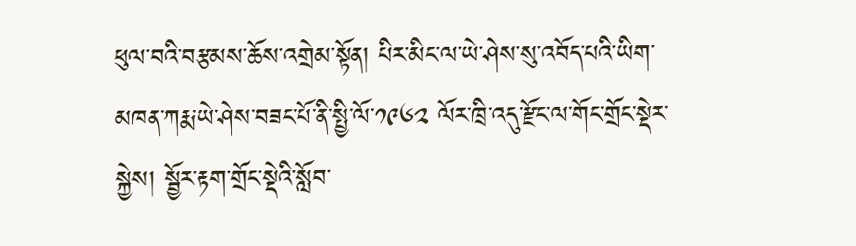ཕུལ་བའི་བརྩམས་ཆོས་འགྲེམ་སྟོན། པིར་མིང་ལ་ཡེ་ཤེས་སུ་འབོད་པའི་ཡིག་མཁན་ཀརྨ་ཡེ་ཤེས་བཟང་པོ་ནི་སྤྱི་ལོ་༡༩༦༢ ལོར་ཁྲི་འདུ་རྫོང་ལ་གོང་གྲོང་སྡེར་སྐྱེས། སྦྱོར་རྟག་གྲོང་སྡེའི་སློབ་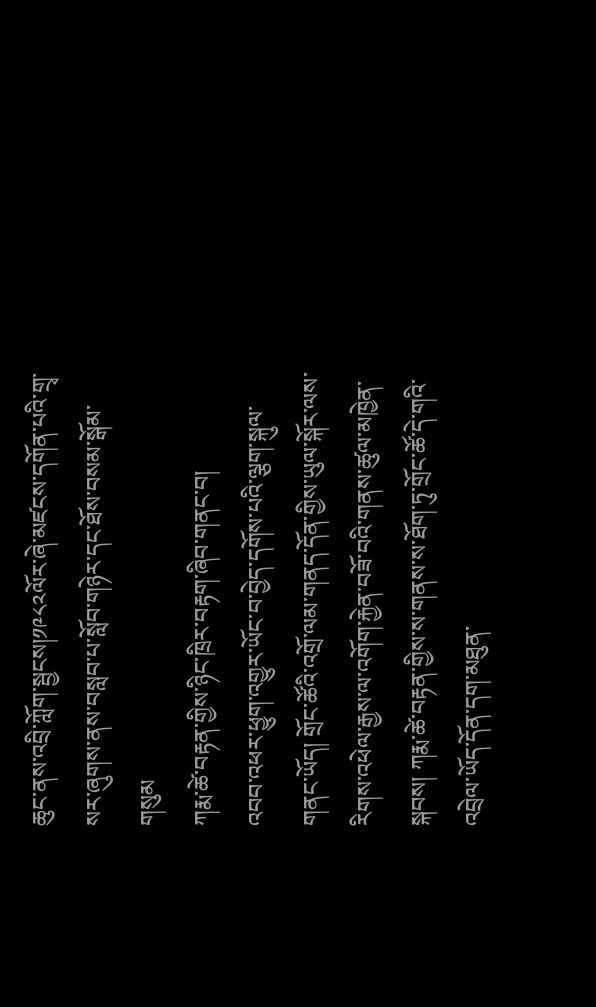ཆུང་ནས་འབྲི་ཀློག་སྦྱངས།༡༩༨༢ལོར་ཞེ་མཛངས་དགོན་པའི་གྲྭ་སར་ཞུགས་ནས་བསླབ་པ་སློབ་གཉེར་དང་ཐོས་བསམ་སྒོམ་གསུམ
ཀརྨ་ཚེ་བརྟན་གྱིས་ཉིང་ཁྲིར་བརྟག་ཞིབ་གནང་བ།
འབབ་འཕར་ཕྱུག་འགྱུར་ཡོང་བ་བྱེད་དགོས་པའི་ལྕག་སྐུལ་གནང་ཡོད། གྲོང་ཚོའི་འགྲོ་ལམ་གནད་དོན་གྱིས་ཡུལ་སྐོར་ལས་རིགས་འཕེལ་རྒྱས་ལ་འགོག་རྐྱེན་བཟོ་བའི་གནས་ཚུལ་མཁྱེན་སྐབས། ཀརྨ་ཚེ་བརྟན་གྱིས་ས་གནས་ས་ཐོག་ཏུ་གྲོང་ཚོ་དེ་གའི་འབྲེལ་ཡོད་དོན་དག་མཐུན་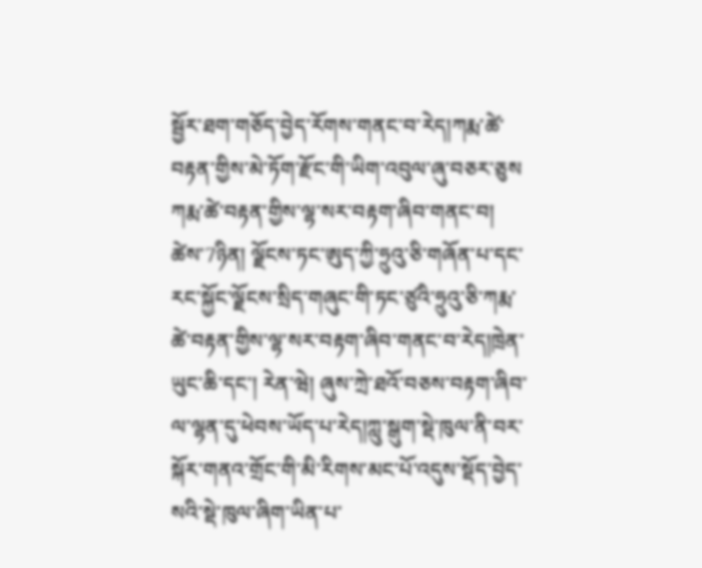སྦྱོར་ཐག་གཅོད་བྱེད་རོགས་གནང་བ་རེད།ཀརྨ་ཚེ་བརྟན་གྱིས་མེ་ཏོག་རྫོང་གི་ཡིག་འབུལ་ཞུ་བཅར་ཅུས
ཀརྨ་ཚེ་བརྟན་གྱིས་ལྷ་སར་བརྟག་ཞིབ་གནང་བ།
ཚེས་7ཉིན། ལྗོངས་ཏང་ཨུད་ཀྱི་ཧྲུའུ་ཅི་གཞོན་པ་དང་རང་སྐྱོང་ལྗོངས་སྲིད་གཞུང་གི་ཏང་ཙུའི་ཧྲུའུ་ཅི་ཀརྨ་ཚེ་བརྟན་གྱིས་ལྷ་སར་བརྟག་ཞིབ་གནང་བ་རེད།ཁྲེན་ཡུང་ཆི་དང་། རེན་ཝེ། ཞུས་ཀྲེ་ཐའོ་བཅས་བརྟག་ཞིབ་ལ་ལྷན་དུ་ཕེབས་ཡོད་པ་རེད།ཀླུ་སྒུག་སྡེ་ཁུལ་ནི་བར་སྐོར་གནའ་གྲོང་གི་མི་རིགས་མང་པོ་འདུས་སྡོད་བྱེད་སའི་སྡེ་ཁུལ་ཞིག་ཡིན་པ་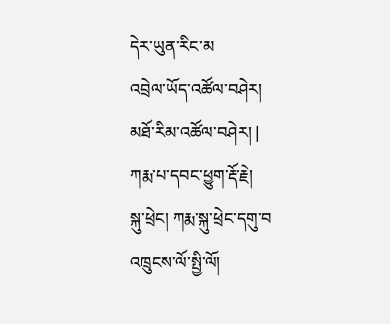དེར་ཡུན་རིང་མ
འབྲེལ་ཡོད་འཚོལ་བཤེར།
མཐོ་རིམ་འཚོལ་བཤེར། |
ཀརྨ་པ་དབང་ཕྱུག་རྡོ་རྗེ།
སྐུ་ཕྲེང། ཀརྨ་སྐུ་ཕྲེང་དགུ་བ
འཁྲུངས་ལོ་སྤྱི་ལོ།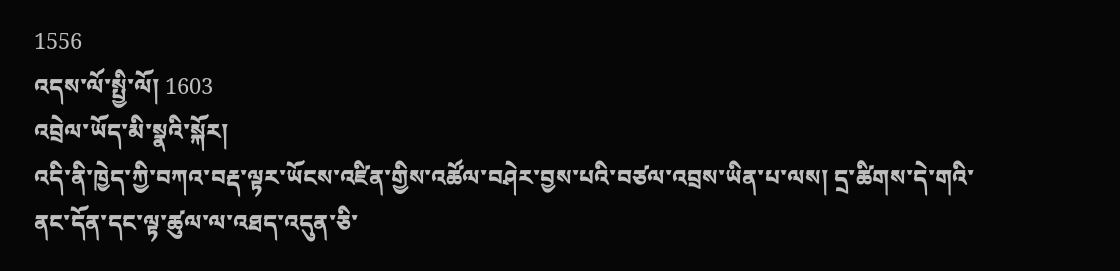1556
འདས་ལོ་སྤྱི་ལོ། 1603
འབྲེལ་ཡོད་མི་སྣའི་སྐོར།
འདི་ནི་ཁྱེད་ཀྱི་བཀའ་བརྡ་ལྟར་ཡོངས་འཛིན་གྱིས་འཚོལ་བཤེར་བྱས་པའི་བཙལ་འབྲས་ཡིན་པ་ལས། དྲ་ཚིགས་དེ་གའི་ནང་དོན་དང་ལྟ་ཚུལ་ལ་འཐད་འདུན་ཅི་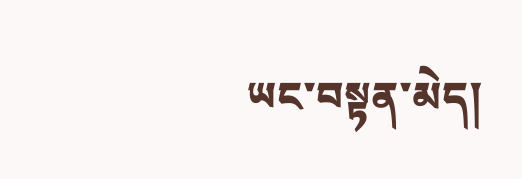ཡང་བསྟན་མེད།